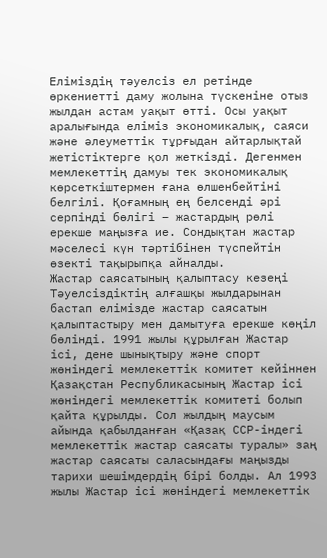Еліміздің тәуелсіз ел ретінде өркениетті даму жолына түскеніне отыз жылдан астам уақыт өтті. Осы уақыт аралығында еліміз экономикалық, саяси және әлеуметтік тұрғыдан айтарлықтай жетістіктерге қол жеткізді. Дегенмен мемлекеттің дамуы тек экономикалық көрсеткіштермен ғана өлшенбейтіні белгілі. Қоғамның ең белсенді әрі серпінді бөлігі – жастардың рөлі ерекше маңызға ие. Сондықтан жастар мәселесі күн тәртібінен түспейтін өзекті тақырыпқа айналды.
Жастар саясатының қалыптасу кезеңі
Тәуелсіздіктің алғашқы жылдарынан бастап елімізде жастар саясатын қалыптастыру мен дамытуға ерекше көңіл бөлінді. 1991 жылы құрылған Жастар ісі, дене шынықтыру және спорт жөніндегі мемлекеттік комитет кейіннен Қазақстан Республикасының Жастар ісі жөніндегі мемлекеттік комитеті болып қайта құрылды. Сол жылдың маусым айында қабылданған «Қазақ ССР-індегі мемлекеттік жастар саясаты туралы» заң жастар саясаты саласындағы маңызды тарихи шешімдердің бірі болды. Ал 1993 жылы Жастар ісі жөніндегі мемлекеттік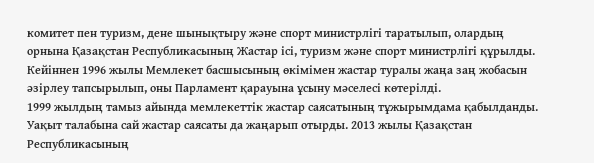комитет пен туризм, дене шынықтыру және спорт министрлігі таратылып, олардың орнына Қазақстан Республикасының Жастар ісі, туризм және спорт министрлігі құрылды. Кейіннен 1996 жылы Мемлекет басшысының өкімімен жастар туралы жаңа заң жобасын әзірлеу тапсырылып, оны Парламент қарауына ұсыну мәселесі көтерілді.
1999 жылдың тамыз айында мемлекеттік жастар саясатының тұжырымдама қабылданды. Уақыт талабына сай жастар саясаты да жаңарып отырды. 2013 жылы Қазақстан Республикасының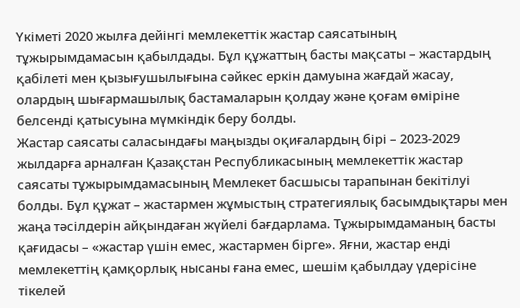Үкіметі 2020 жылға дейінгі мемлекеттік жастар саясатының тұжырымдамасын қабылдады. Бұл құжаттың басты мақсаты – жастардың қабілеті мен қызығушылығына сәйкес еркін дамуына жағдай жасау, олардың шығармашылық бастамаларын қолдау және қоғам өміріне белсенді қатысуына мүмкіндік беру болды.
Жастар саясаты саласындағы маңызды оқиғалардың бірі – 2023-2029 жылдарға арналған Қазақстан Республикасының мемлекеттік жастар саясаты тұжырымдамасының Мемлекет басшысы тарапынан бекітілуі болды. Бұл құжат – жастармен жұмыстың стратегиялық басымдықтары мен жаңа тәсілдерін айқындаған жүйелі бағдарлама. Тұжырымдаманың басты қағидасы – «жастар үшін емес, жастармен бірге». Яғни, жастар енді мемлекеттің қамқорлық нысаны ғана емес, шешім қабылдау үдерісіне тікелей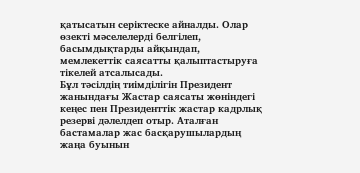қатысатын серіктеске айналды. Олар өзекті мәселелерді белгілеп, басымдықтарды айқындап, мемлекеттік саясатты қалыптастыруға тікелей атсалысады.
Бұл тәсілдің тиімділігін Президент жанындағы Жастар саясаты жөніндегі кеңес пен Президенттік жастар кадрлық резерві дәлелдеп отыр. Аталған бастамалар жас басқарушылардың жаңа буынын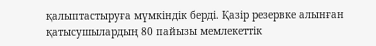қалыптастыруға мүмкіндік берді. Қазір резервке алынған қатысушылардың 80 пайызы мемлекеттік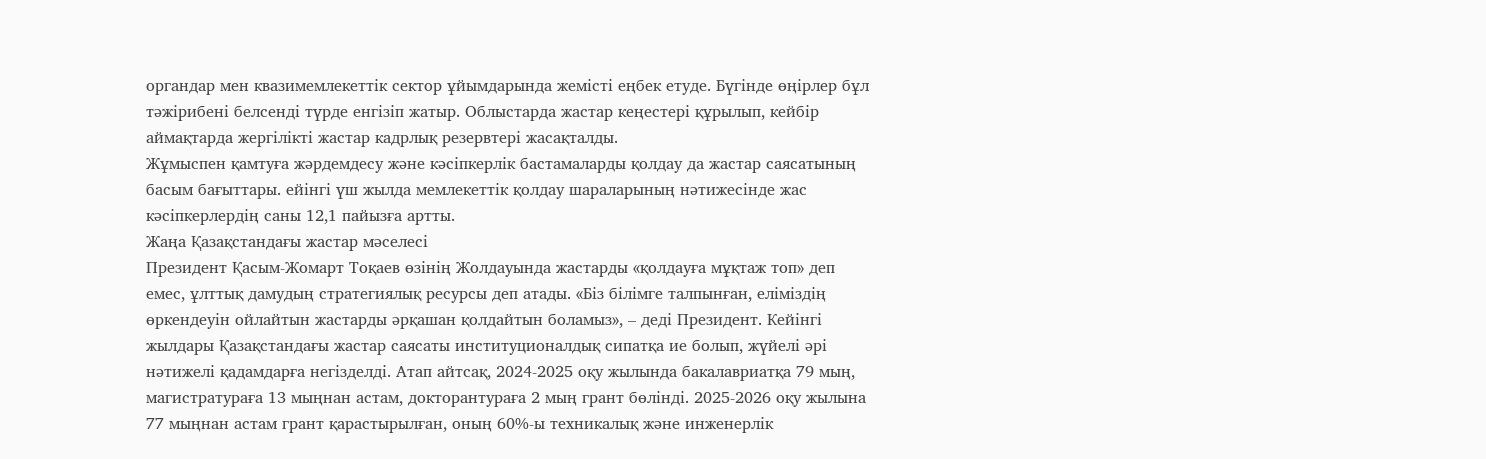органдар мен квазимемлекеттік сектор ұйымдарында жемісті еңбек етуде. Бүгінде өңірлер бұл тәжірибені белсенді түрде енгізіп жатыр. Облыстарда жастар кеңестері құрылып, кейбір аймақтарда жергілікті жастар кадрлық резервтері жасақталды.
Жұмыспен қамтуға жәрдемдесу және кәсіпкерлік бастамаларды қолдау да жастар саясатының басым бағыттары. ейінгі үш жылда мемлекеттік қолдау шараларының нәтижесінде жас кәсіпкерлердің саны 12,1 пайызға артты.
Жаңа Қазақстандағы жастар мәселесі
Президент Қасым-Жомарт Тоқаев өзінің Жолдауында жастарды «қолдауға мұқтаж топ» деп емес, ұлттық дамудың стратегиялық ресурсы деп атады. «Біз білімге талпынған, еліміздің өркендеуін ойлайтын жастарды әрқашан қолдайтын боламыз», – деді Президент. Кейінгі жылдары Қазақстандағы жастар саясаты институционалдық сипатқа ие болып, жүйелі әрі нәтижелі қадамдарға негізделді. Атап айтсақ, 2024-2025 оқу жылында бакалавриатқа 79 мың, магистратураға 13 мыңнан астам, докторантураға 2 мың грант бөлінді. 2025-2026 оқу жылына 77 мыңнан астам грант қарастырылған, оның 60%-ы техникалық және инженерлік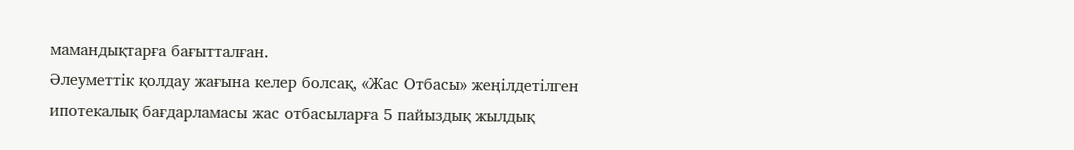мамандықтарға бағытталған.
Әлеуметтік қолдау жағына келер болсақ, «Жас Отбасы» жеңілдетілген ипотекалық бағдарламасы жас отбасыларға 5 пайыздық жылдық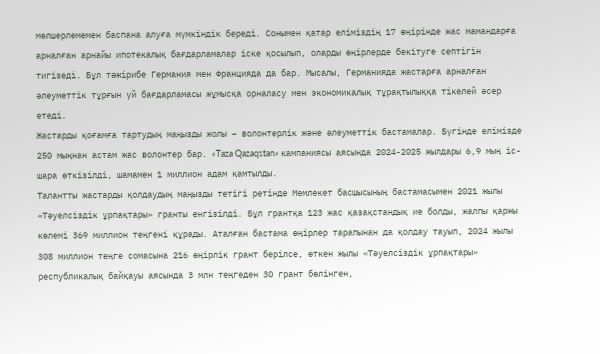мөлшерлемемен баспана алуға мүмкіндік береді. Сонымен қатар еліміздің 17 өңірінде жас мамандарға арналған арнайы ипотекалық бағдарламалар іске қосылып, оларды өңірлерде бекітуге септігін тигізеді. Бұл тәжірибе Германия мен Францияда да бар. Мысалы, Германияда жастарға арналған әлеуметтік тұрғын үй бағдарламасы жұмысқа орналасу мен экономикалық тұрақтылыққа тікелей әсер етеді.
Жастарды қоғамға тартудың маңызды жолы – волонтерлік және әлеуметтік бастамалар. Бүгінде елімізде 250 мыңнан астам жас волонтер бар. «Taza Qazaqstan» кампаниясы аясында 2024-2025 жылдары 6,9 мың іс-шара өткізілді, шамамен 1 миллион адам қамтылды.
Талантты жастарды қолдаудың маңызды тетігі ретінде Мемлекет басшысының бастамасымен 2021 жылы «Тәуелсіздік ұрпақтары» гранты енгізілді. Бұл грантқа 123 жас қазақстандық ие болды, жалпы қаржы көлемі 369 миллион теңгені құрады. Аталған бастама өңірлер тарапынан да қолдау тауып, 2024 жылы 308 миллион теңге сомасына 216 өңірлік грант берілсе, өткен жылы «Тәуелсіздік ұрпақтары» республикалық байқауы аясында 3 млн теңгеден 30 грант бөлінген,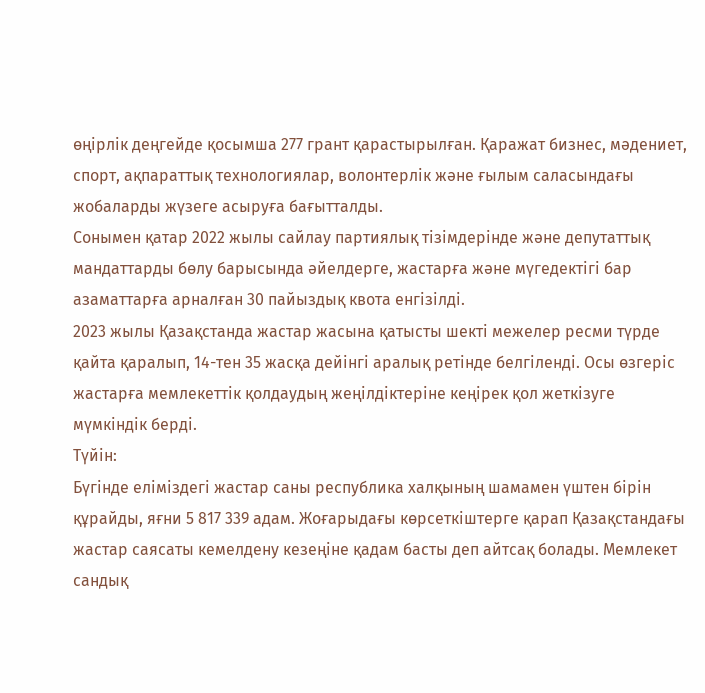өңірлік деңгейде қосымша 277 грант қарастырылған. Қаражат бизнес, мәдениет, спорт, ақпараттық технологиялар, волонтерлік және ғылым саласындағы жобаларды жүзеге асыруға бағытталды.
Сонымен қатар 2022 жылы сайлау партиялық тізімдерінде және депутаттық мандаттарды бөлу барысында әйелдерге, жастарға және мүгедектігі бар азаматтарға арналған 30 пайыздық квота енгізілді.
2023 жылы Қазақстанда жастар жасына қатысты шекті межелер ресми түрде қайта қаралып, 14-тен 35 жасқа дейінгі аралық ретінде белгіленді. Осы өзгеріс жастарға мемлекеттік қолдаудың жеңілдіктеріне кеңірек қол жеткізуге мүмкіндік берді.
Түйін:
Бүгінде еліміздегі жастар саны республика халқының шамамен үштен бірін құрайды, яғни 5 817 339 адам. Жоғарыдағы көрсеткіштерге қарап Қазақстандағы жастар саясаты кемелдену кезеңіне қадам басты деп айтсақ болады. Мемлекет сандық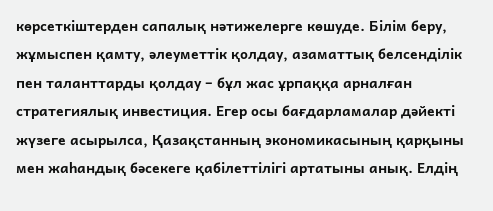көрсеткіштерден сапалық нәтижелерге көшуде. Білім беру, жұмыспен қамту, әлеуметтік қолдау, азаматтық белсенділік пен таланттарды қолдау – бұл жас ұрпаққа арналған стратегиялық инвестиция. Егер осы бағдарламалар дәйекті жүзеге асырылса, Қазақстанның экономикасының қарқыны мен жаһандық бәсекеге қабілеттілігі артатыны анық. Елдің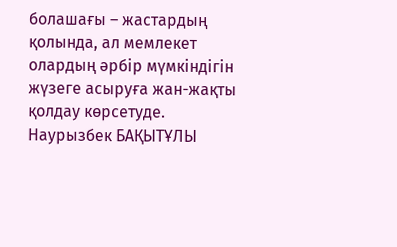болашағы – жастардың қолында, ал мемлекет
олардың әрбір мүмкіндігін жүзеге асыруға жан-жақты қолдау көрсетуде.
Наурызбек БАҚЫТҰЛЫ